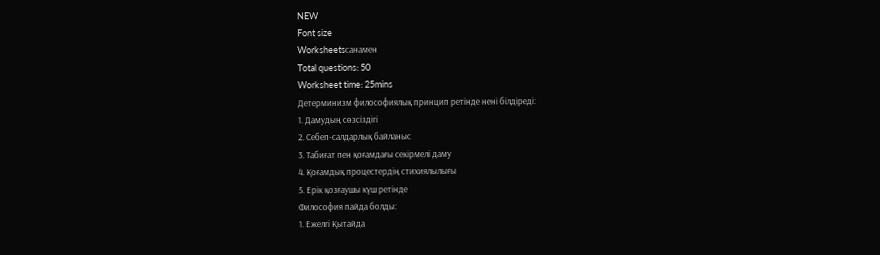NEW
Font size
Worksheetsсанамен
Total questions: 50
Worksheet time: 25mins
Детерминизм философиялық принцип ретінде нені білдіреді:
1. Дамудың сөзсіздігі
2. Себеп-салдарлық байланыс
3. Табиғат пен қоғамдағы секірмелі даму
4. Қоғамдық процестердің стихиялылығы
5. Ерік қозғаушы күш ретінде
Философия пайда болды:
1. Ежелгі Қытайда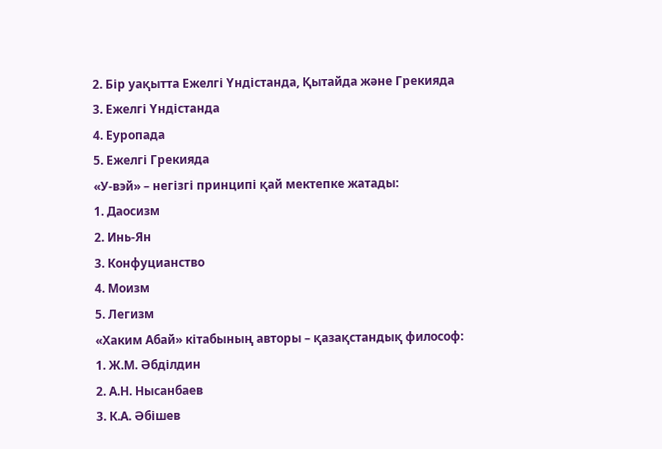2. Бір уақытта Ежелгі Үндістанда, Қытайда және Грекияда
3. Ежелгі Үндістанда
4. Еуропада
5. Ежелгі Грекияда
«У-вэй» – негізгі принципі қай мектепке жатады:
1. Даосизм
2. Инь-Ян
3. Конфуцианство
4. Моизм
5. Легизм
«Хаким Абай» кітабының авторы – қазақстандық философ:
1. Ж.М. Әбділдин
2. А.Н. Нысанбаев
3. К.А. Әбішев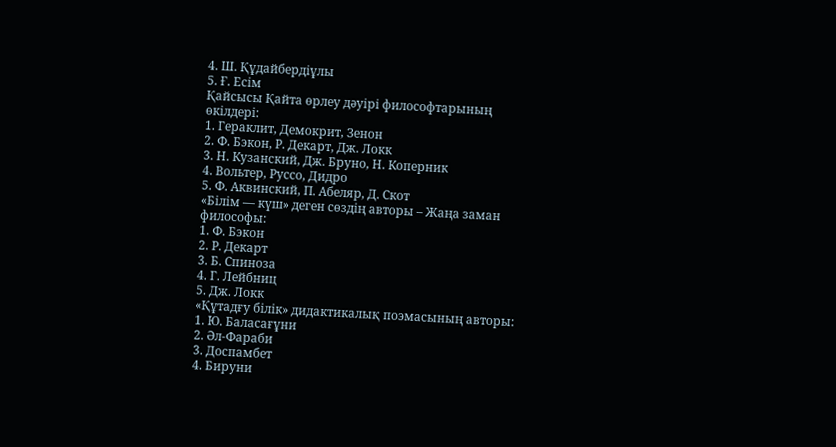4. Ш. Құдайбердіұлы
5. Ғ. Есім
Қайсысы Қайта өрлеу дәуірі философтарының өкілдері:
1. Гераклит, Демокрит, Зенон
2. Ф. Бэкон, Р. Декарт, Дж. Локк
3. Н. Кузанский, Дж. Бруно, Н. Коперник
4. Вольтер, Руссо, Дидро
5. Ф. Аквинский, П. Абеляр, Д. Скот
«Білім — күш» деген сөздің авторы – Жаңа заман философы:
1. Ф. Бэкон
2. Р. Декарт
3. Б. Спиноза
4. Г. Лейбниц
5. Дж. Локк
«Құтадғу білік» дидактикалық поэмасының авторы:
1. Ю. Баласағұни
2. Әл-Фараби
3. Доспамбет
4. Бируни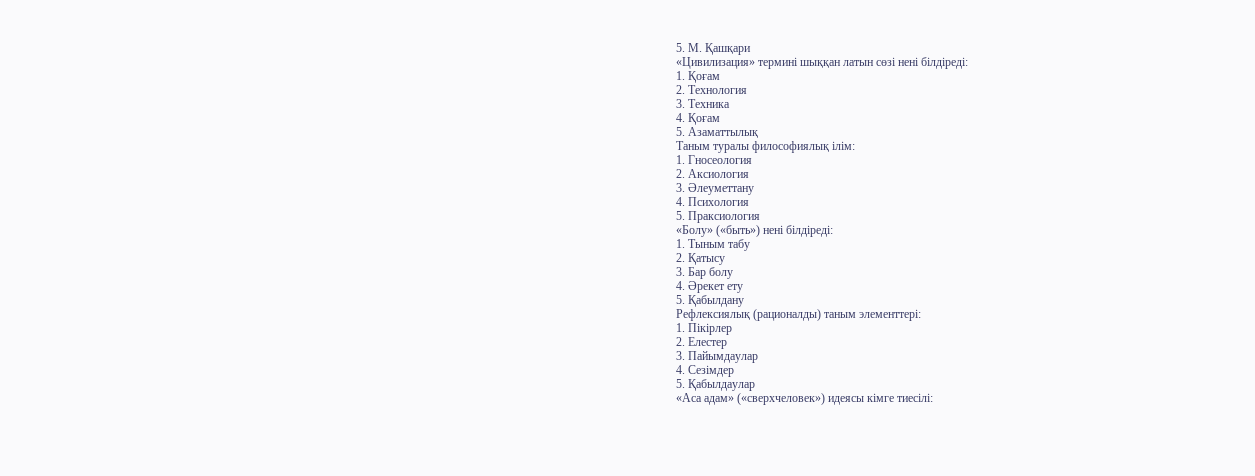5. М. Қашқари
«Цивилизация» термині шыққан латын сөзі нені білдіреді:
1. Қоғам
2. Технология
3. Техника
4. Қоғам
5. Азаматтылық
Таным туралы философиялық ілім:
1. Гносеология
2. Аксиология
3. Әлеуметтану
4. Психология
5. Праксиология
«Болу» («быть») нені білдіреді:
1. Тыным табу
2. Қатысу
3. Бар болу
4. Әрекет ету
5. Қабылдану
Рефлексиялық (рационалды) таным элементтері:
1. Пікірлер
2. Елестер
3. Пайымдаулар
4. Сезімдер
5. Қабылдаулар
«Аса адам» («сверхчеловек») идеясы кімге тиесілі: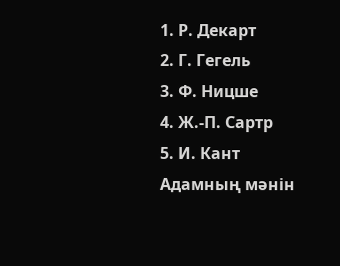1. Р. Декарт
2. Г. Гегель
3. Ф. Ницше
4. Ж.-П. Сартр
5. И. Кант
Адамның мәнін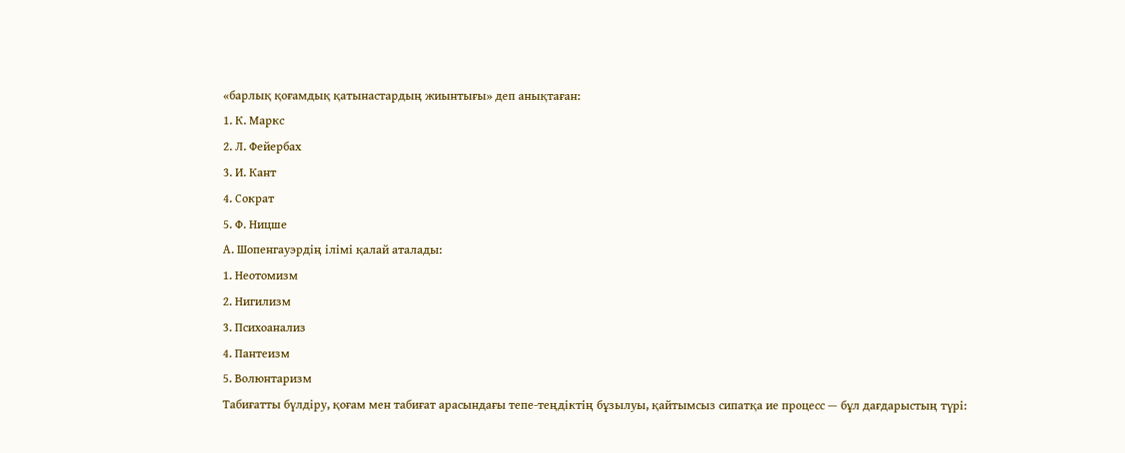«барлық қоғамдық қатынастардың жиынтығы» деп анықтаған:
1. К. Маркс
2. Л. Фейербах
3. И. Кант
4. Сократ
5. Ф. Ницше
А. Шопенгауэрдің ілімі қалай аталады:
1. Неотомизм
2. Нигилизм
3. Психоанализ
4. Пантеизм
5. Волюнтаризм
Табиғатты бүлдіру, қоғам мен табиғат арасындағы тепе-теңдіктің бұзылуы, қайтымсыз сипатқа ие процесс — бұл дағдарыстың түрі: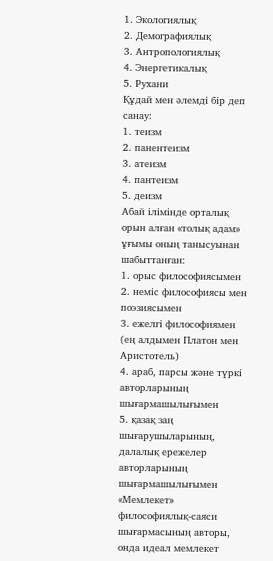1. Экологиялық
2. Демографиялық
3. Антропологиялық
4. Энергетикалық
5. Рухани
Құдай мен әлемді бір деп санау:
1. теизм
2. панентеизм
3. атеизм
4. пантеизм
5. деизм
Абай ілімінде орталық орын алған «толық адам» ұғымы оның танысуынан шабыттанған:
1. орыс философиясымен
2. неміс философиясы мен поэзиясымен
3. ежелгі философиямен (ең алдымен Платон мен Аристотель)
4. араб, парсы және түркі авторларының шығармашылығымен
5. қазақ заң шығарушыларының, далалық ережелер авторларының шығармашылығымен
«Мемлекет» философиялық-саяси шығармасының авторы, онда идеал мемлекет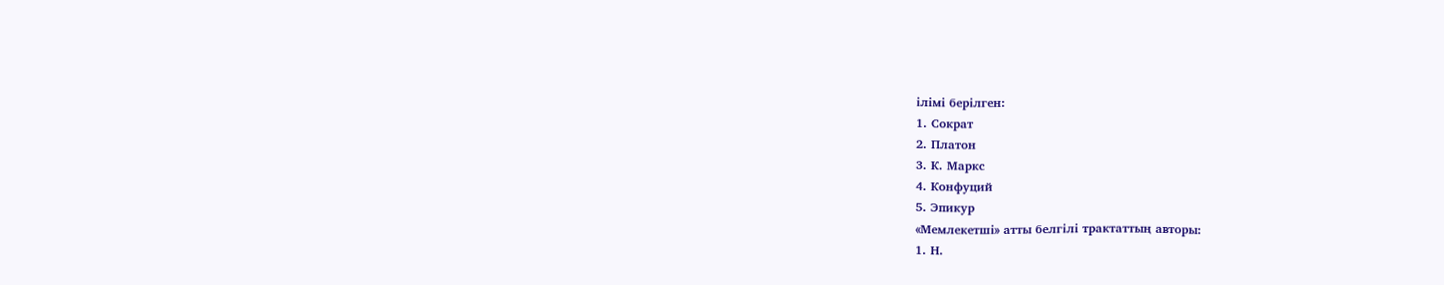ілімі берілген:
1. Сократ
2. Платон
3. К. Маркс
4. Конфуций
5. Эпикур
«Мемлекетші» атты белгілі трактаттың авторы:
1. Н.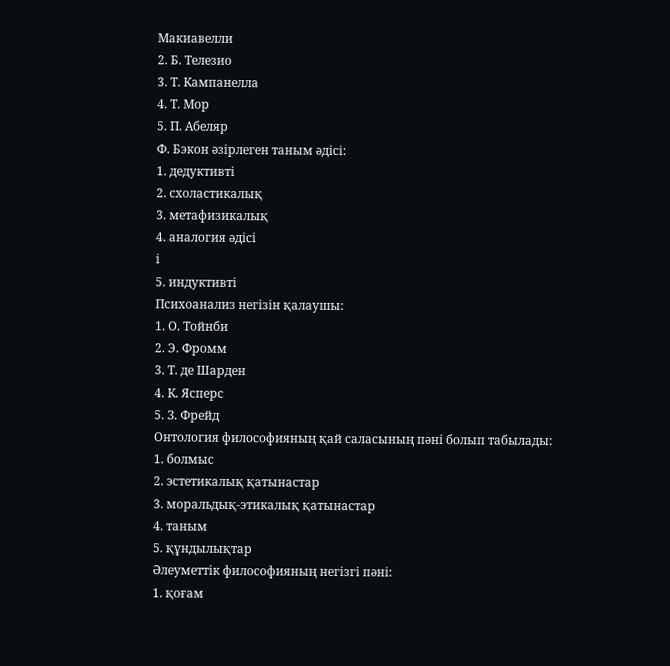Макиавелли
2. Б. Телезио
3. Т. Кампанелла
4. Т. Мор
5. П. Абеляр
Ф. Бэкон әзірлеген таным әдісі:
1. дедуктивті
2. схоластикалық
3. метафизикалық
4. аналогия әдісі
і
5. индуктивті
Психоанализ негізін қалаушы:
1. О. Тойнби
2. Э. Фромм
3. Т. де Шарден
4. К. Ясперс
5. З. Фрейд
Онтология философияның қай саласының пәні болып табылады:
1. болмыс
2. эстетикалық қатынастар
3. моральдық-этикалық қатынастар
4. таным
5. құндылықтар
Әлеуметтік философияның негізгі пәні:
1. қоғам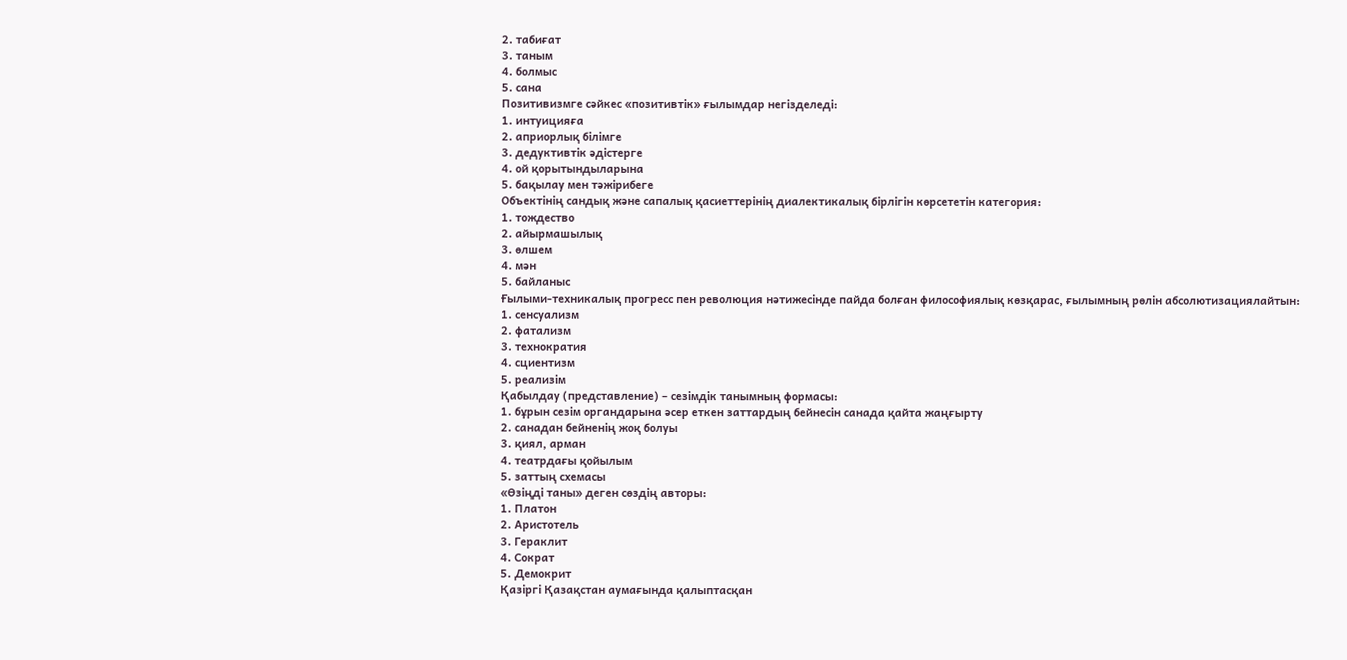2. табиғат
3. таным
4. болмыс
5. сана
Позитивизмге сәйкес «позитивтік» ғылымдар негізделеді:
1. интуицияға
2. априорлық білімге
3. дедуктивтік әдістерге
4. ой қорытындыларына
5. бақылау мен тәжірибеге
Объектінің сандық және сапалық қасиеттерінің диалектикалық бірлігін көрсететін категория:
1. тождество
2. айырмашылық
3. өлшем
4. мән
5. байланыс
Ғылыми-техникалық прогресс пен революция нәтижесінде пайда болған философиялық көзқарас, ғылымның рөлін абсолютизациялайтын:
1. сенсуализм
2. фатализм
3. технократия
4. сциентизм
5. реализім
Қабылдау (представление) – сезімдік танымның формасы:
1. бұрын сезім органдарына әсер еткен заттардың бейнесін санада қайта жаңғырту
2. санадан бейненің жоқ болуы
3. қиял, арман
4. театрдағы қойылым
5. заттың схемасы
«Өзіңді таны» деген сөздің авторы:
1. Платон
2. Аристотель
3. Гераклит
4. Сократ
5. Демокрит
Қазіргі Қазақстан аумағында қалыптасқан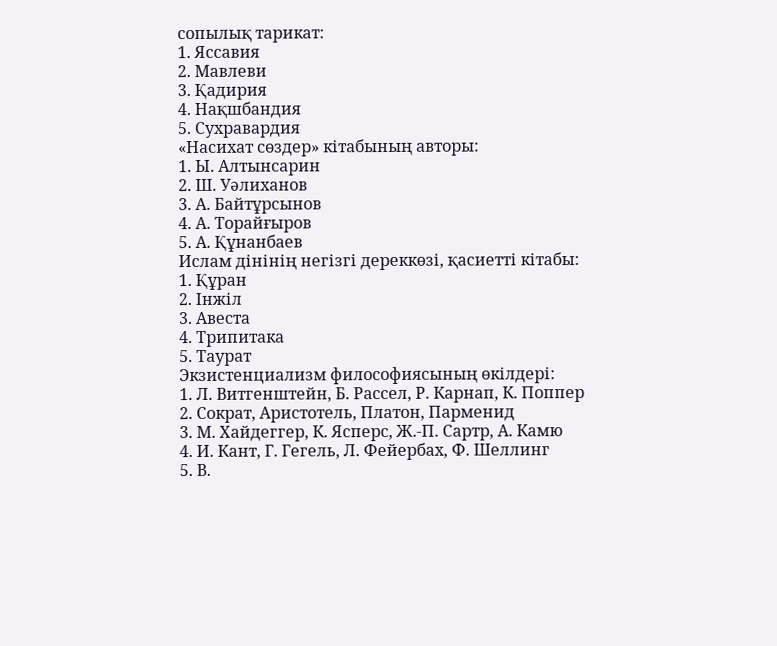сопылық тарикат:
1. Яссавия
2. Мавлеви
3. Қадирия
4. Нақшбандия
5. Сухравардия
«Насихат сөздер» кітабының авторы:
1. Ы. Алтынсарин
2. Ш. Уәлиханов
3. А. Байтұрсынов
4. А. Торайғыров
5. А. Құнанбаев
Ислам дінінің негізгі дереккөзі, қасиетті кітабы:
1. Құран
2. Інжіл
3. Авеста
4. Трипитака
5. Таурат
Экзистенциализм философиясының өкілдері:
1. Л. Витгенштейн, Б. Рассел, Р. Карнап, К. Поппер
2. Сократ, Аристотель, Платон, Парменид
3. М. Хайдеггер, К. Ясперс, Ж.-П. Сартр, А. Камю
4. И. Кант, Г. Гегель, Л. Фейербах, Ф. Шеллинг
5. В.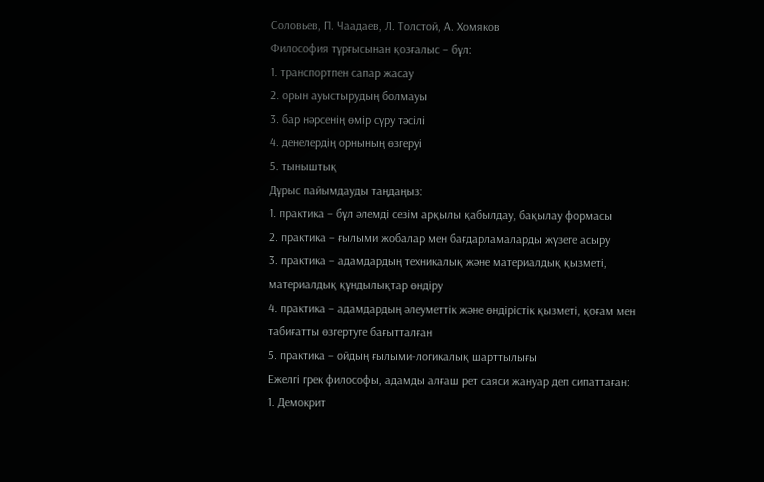Соловьев, П. Чаадаев, Л. Толстой, А. Хомяков
Философия тұрғысынан қозғалыс – бұл:
1. транспортпен сапар жасау
2. орын ауыстырудың болмауы
3. бар нәрсенің өмір сүру тәсілі
4. денелердің орнының өзгеруі
5. тыныштық
Дұрыс пайымдауды таңдаңыз:
1. практика – бұл әлемді сезім арқылы қабылдау, бақылау формасы
2. практика – ғылыми жобалар мен бағдарламаларды жүзеге асыру
3. практика – адамдардың техникалық және материалдық қызметі, материалдық құндылықтар өндіру
4. практика – адамдардың әлеуметтік және өндірістік қызметі, қоғам мен табиғатты өзгертуге бағытталған
5. практика – ойдың ғылыми-логикалық шарттылығы
Ежелгі грек философы, адамды алғаш рет саяси жануар деп сипаттаған:
1. Демокрит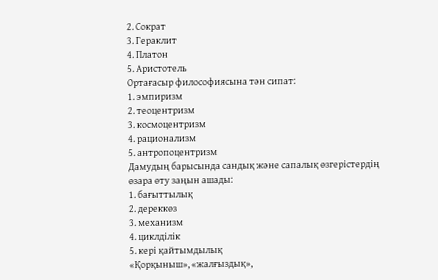2. Сократ
3. Гераклит
4. Платон
5. Аристотель
Ортағасыр философиясына тән сипат:
1. эмпиризм
2. теоцентризм
3. космоцентризм
4. рационализм
5. антропоцентризм
Дамудың барысында сандық және сапалық өзгерістердің өзара өту заңын ашады:
1. бағыттылық
2. дереккөз
3. механизм
4. циклділік
5. кері қайтымдылық
«Қорқыныш», «жалғыздық»,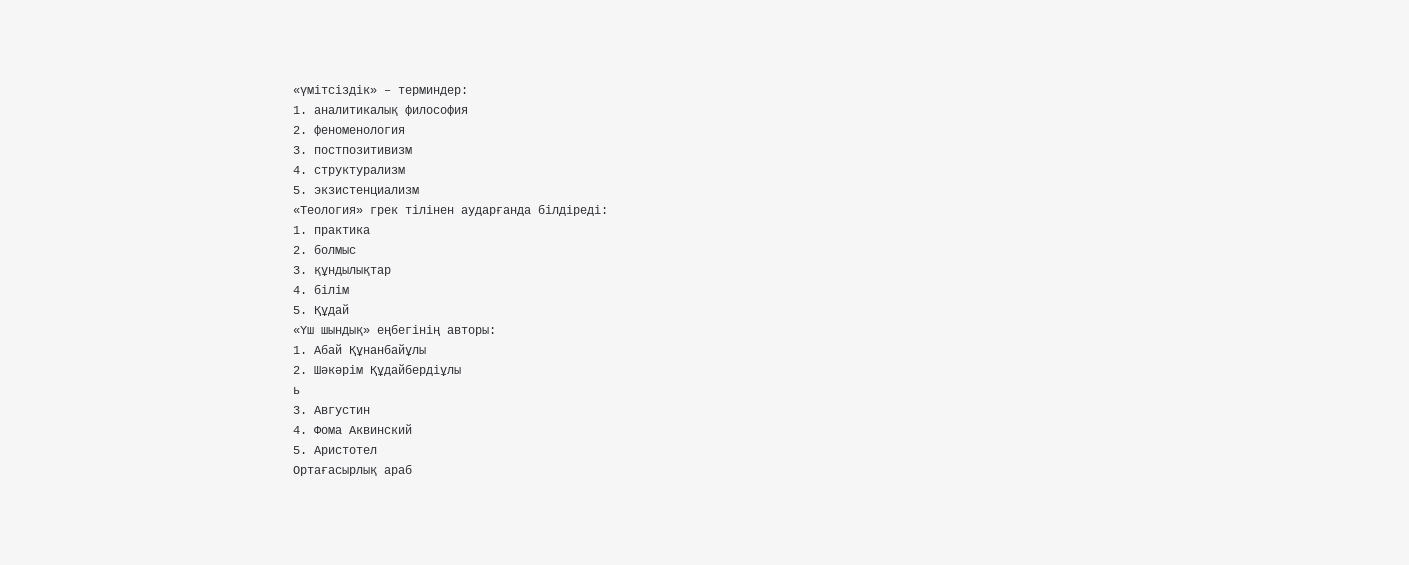«үмітсіздік» – терминдер:
1. аналитикалық философия
2. феноменология
3. постпозитивизм
4. структурализм
5. экзистенциализм
«Теология» грек тілінен аударғанда білдіреді:
1. практика
2. болмыс
3. құндылықтар
4. білім
5. Құдай
«Үш шындық» еңбегінің авторы:
1. Абай Құнанбайұлы
2. Шәкәрім Құдайбердіұлы
ь
3. Августин
4. Фома Аквинский
5. Аристотел
Ортағасырлық араб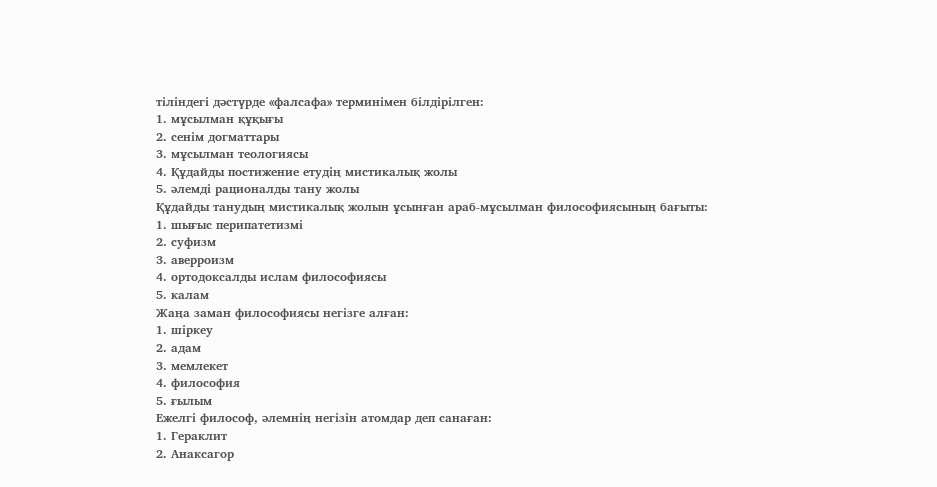тіліндегі дәстүрде «фалсафа» терминімен білдірілген:
1. мұсылман құқығы
2. сенім догматтары
3. мұсылман теологиясы
4. Құдайды постижение етудің мистикалық жолы
5. әлемді рационалды тану жолы
Құдайды танудың мистикалық жолын ұсынған араб-мұсылман философиясының бағыты:
1. шығыс перипатетизмі
2. суфизм
3. аверроизм
4. ортодоксалды ислам философиясы
5. калам
Жаңа заман философиясы негізге алған:
1. шіркеу
2. адам
3. мемлекет
4. философия
5. ғылым
Ежелгі философ, әлемнің негізін атомдар деп санаған:
1. Гераклит
2. Анаксагор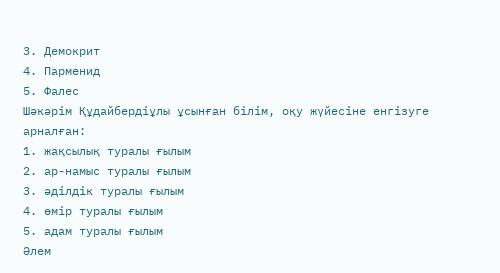3. Демокрит
4. Парменид
5. Фалес
Шәкәрім Құдайбердіұлы ұсынған білім, оқу жүйесіне енгізуге арналған:
1. жақсылық туралы ғылым
2. ар-намыс туралы ғылым
3. әділдік туралы ғылым
4. өмір туралы ғылым
5. адам туралы ғылым
Әлем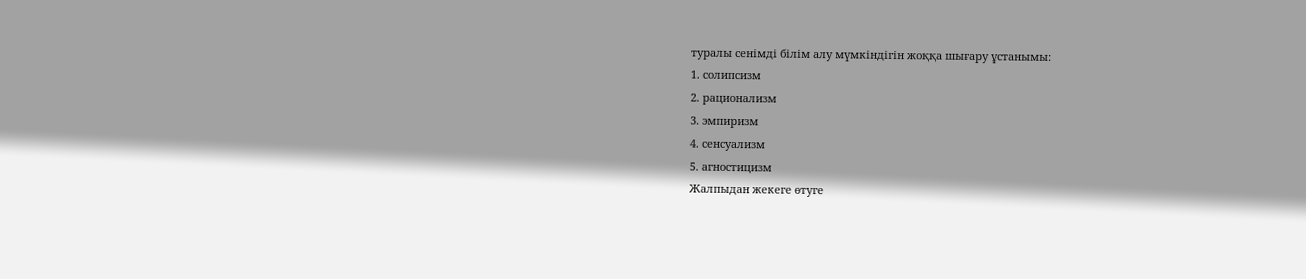туралы сенімді білім алу мүмкіндігін жоққа шығару ұстанымы:
1. солипсизм
2. рационализм
3. эмпиризм
4. сенсуализм
5. агностицизм
Жалпыдан жекеге өтуге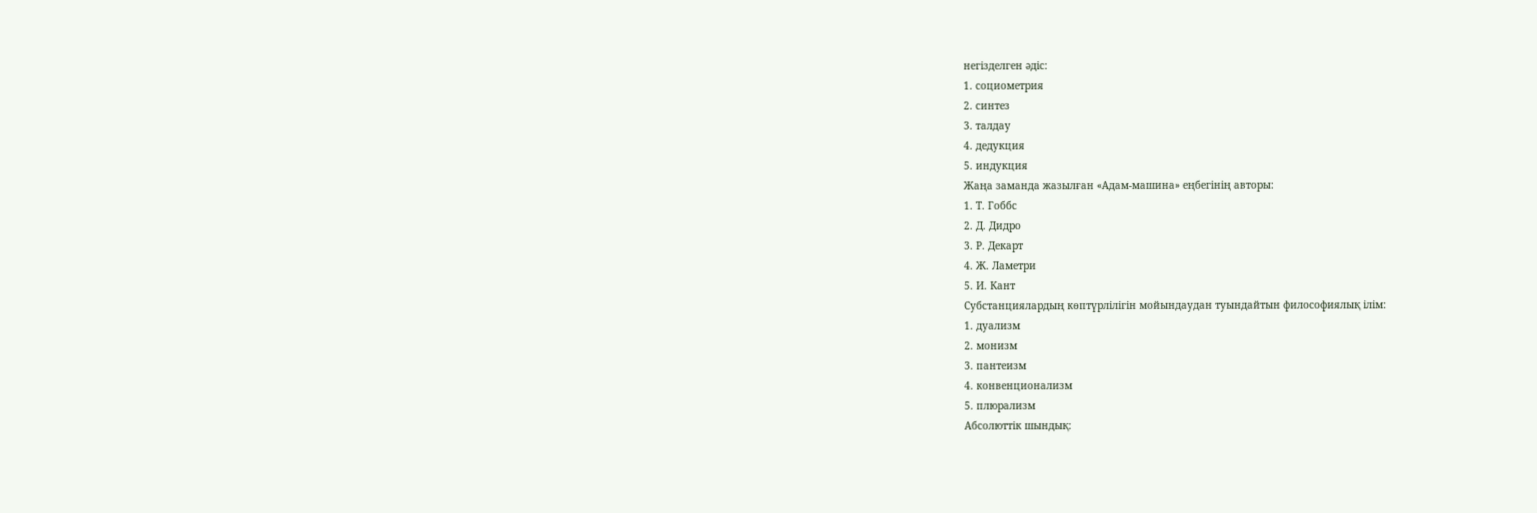негізделген әдіс:
1. социометрия
2. синтез
3. талдау
4. дедукция
5. индукция
Жаңа заманда жазылған «Адам-машина» еңбегінің авторы:
1. Т. Гоббс
2. Д. Дидро
3. Р. Декарт
4. Ж. Ламетри
5. И. Кант
Субстанциялардың көптүрлілігін мойындаудан туындайтын философиялық ілім:
1. дуализм
2. монизм
3. пантеизм
4. конвенционализм
5. плюрализм
Абсолюттік шындық: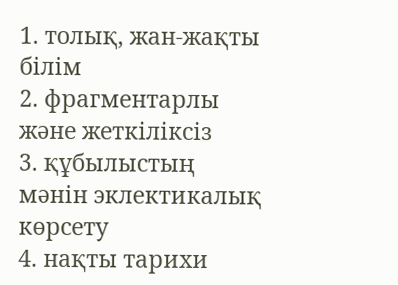1. толық, жан-жақты білім
2. фрагментарлы және жеткіліксіз
3. құбылыстың мәнін эклектикалық көрсету
4. нақты тарихи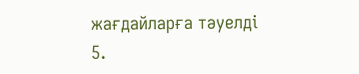жағдайларға тәуелді
5.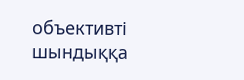объективті шындыққа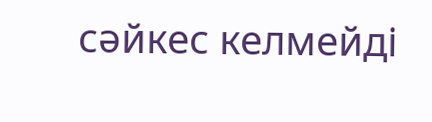сәйкес келмейді